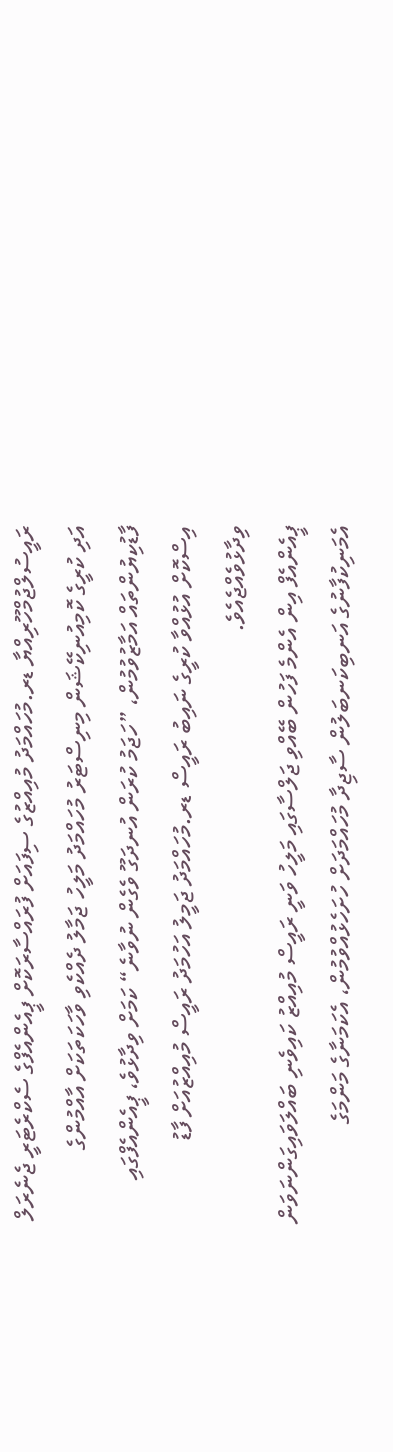ރައީސުލްޖުމްހޫރިއްޔާ ޑރ.މުހައްމަދު މުއިއްޒުގެ ސިފައަށް ފުރައްސާރަކޮށް ޕީއެންއެފްގެ ސެކްރެޓަރީ ޖެނެރަލް އަދި ކުރީގެ ކޮމިއުނިކޭޝަން މިނިސްޓަރު މުހައްމަދު މަލީހު ޖަމާލު ދެއްކެވި ވާހަކަތަކަށް އާއްމުންގެ ފާޑުކިޔުންތައް އަމާޒުވުމުން، ”ހަޖަމު ކުރަން އުނދަގޫ ވެގެން ނުވާނެ“ ކަމަށް ވިދާޅުވެ، ޕީއެންއެފްގައި އިސްކޮށް އުޅުއްވާ ކުރީގެ ނައިބު ރައީސް ޑރ.މުހައްމަދު ޖަމީލު އަހުމަދު ރައީސް މުއިއްޒުއަށް ފާޑު ވިދާޅުވެއްޖެއެވެ.
ޕީއެންއެފް އިން އެންމެ ފަހުން ބޭއްވި ޖަލްސާގައި މަލީހު ވަނީ ރައީސް މުއިއްޒު ކައިވެނި ބައްލަވައިގަންނަވަން އެމަނިކުފާނުގެ އަނބިކަނބަލުން ސާޖިދާ މުހައްމަދަށް ހުށަހެޅުއްވުމުން، އެކަމަނާގެ މަންމަގެ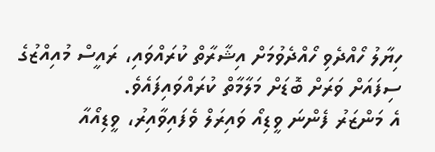ހިޔާލު ހޯއްދެވި ހޯއްދެވުމަށް އިޝާރާތް ކުރައްވައި، ރައީސް މުއިއްޒުގެ ސިފައަށް ވަރަށް ބޮޑަށް މަލާމާތް ކުރައްވައިފައެވެ.
އެ މަންޒަރު ފެންނަ ވީޑިއޯ ވައިރަލް ވެފައިވާއިރު، ވީޑިއޯއާ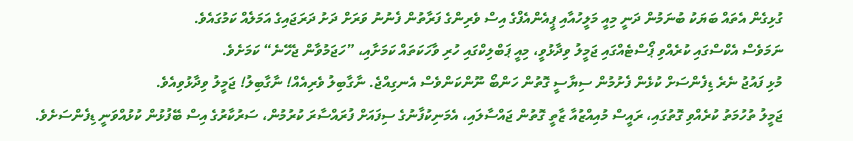ގުޅިގެން އެތައް ބަޔަކު ބުނަމުން ދަނީ މިއީ މަލީހުއާއި ޕީއެންއެފްގެ އިސް ވެރިންގެ ފަރާތުން ފެނުނު ވަރަށް ދަށު ދަރަޖައިގެ އަމަލެއް ކަމުގައެވެ.
ނަމަވެސް އެކްސްގައި ކުރެއްވި ޕޯސްޓެއްގައި ޖަމީލު ވިދާޅުވީ، މިއީ ޕަބްލިކްގައި ހުރި ވާހަކަތައް ކަމަށާއި، ”ހަޖަމުވާން ޖެހޭނެ“ ކަމަށެވެ.
މުޅި ފައުޖު ނެރެ ޑިފެންސަށް ކުޅެން ފެށުމުން ސިޔާސީ ގޮތުން ހަންބޯ ނޫންކަންވެސް އެނގިއްޖެ. ނާގާބިލު ވެރިއެއް! ނާގާބިލު! ޖަމީލު ވިދާޅުވިއެވެ.
ޖަމީލު ތުހުމަތު ކުރެއްވި ގޮތުގައި، ރައީސް މުއިއްޒުއާ ޒާތީ ގޮތުން ޖައްސާލައި، އެމަނިކުފާނުގެ ސިފައަށް ފުރައްސާރަ ކުރުމުން، ސަރުކާރުގެ އިސް ބޭފުޅުން ކުޅުއްވަނީ ޑިފެންސަށެވެ.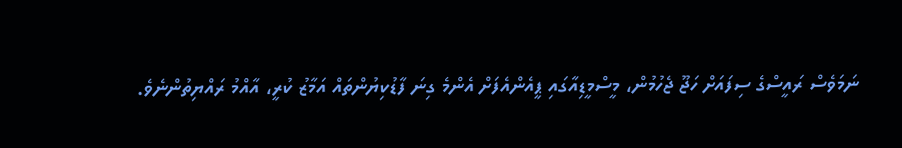ނަމަވެސް ރައީސްގެ ސިފައަށް ހަޖޫ ޖެހުމުން، މީސްމީޑިއާގައި ޕީއެންއެފަށް އެންމެ ގިނަ ފާޑުކިޔުންތައް އަމާޒު ކުރީ، އާއްމު ރައްޔިތުންނެވެ.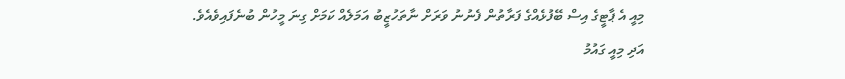މިއީ އެ ޕާޓީގެ އިސް ބޭފުޅެއްގެ ފަރާތުން ފެނުނު ވަރަށް ނާތަހުޒީބު އަމަލެއް ކަމަށް ގިނަ މީހުން ބުނެފައިވެއެވެ.
އަދި މިއީ ގައުމު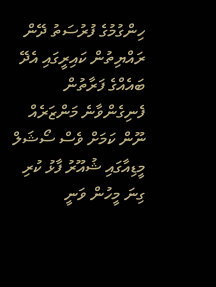ހިންގުމުގެ ފުރުސަތު ދޭން ރައްޔިތުން ކައިރީގައި އެދޭ ބައެއްގެ ފަރާތުން ފެނިގެންވާނެ މަންޒަރެއް ނޫން ކަމަށް ވެސް ސޯޝަލް މީޑިއާގައި ޝުއޫރު ފާޅު ކުރި ގިނަ މީހުން ވަނީ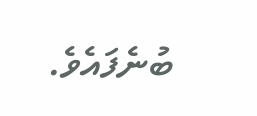ބުނެފައެވެ.